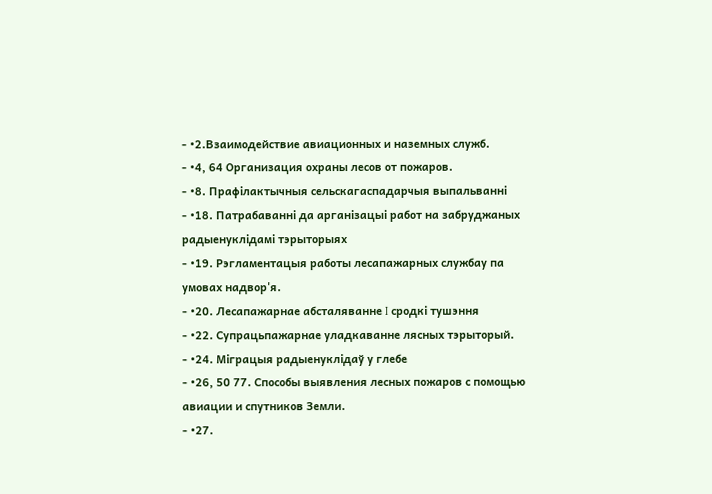- •2.Взаимодействие авиационных и наземных служб.
- •4, 64 Организация охраны лесов от пожаров.
- •8. Прафiлактычныя сельскагаспадарчыя выпальваннi
- •18. Патрабаваннi да арганiзацыi работ на забруджаных радыенуклiдамi тэрыторыях
- •19. Рэгламентацыя работы лесапажарных службау па умовах надвор'я.
- •20. Лесапажарнае абсталяванне I сродкi тушэння
- •22. Супрацьпажарнае уладкаванне лясных тэрыторый.
- •24. Мiграцыя радыенуклiдаў у глебе
- •26, 50 77. Способы выявления лесных пожаров с помощью авиации и спутников Земли.
- •27.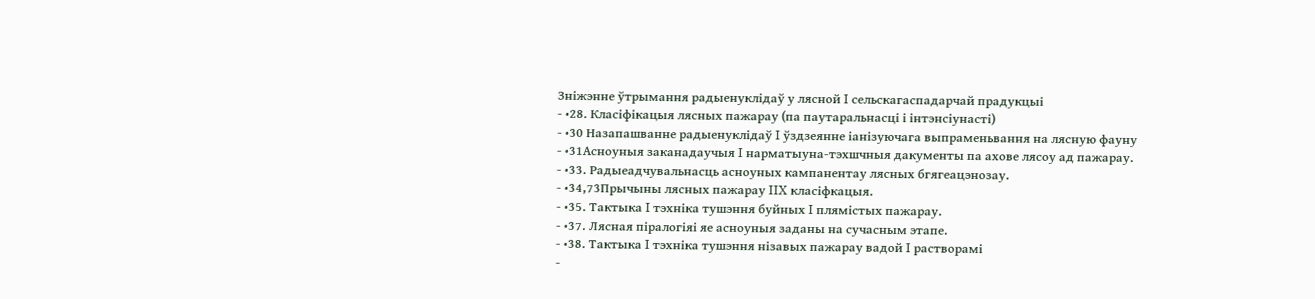Знiжэнне ўтрымання радыенуклiдаў у лясной I сельскагаспадарчай прадукцыi
- •28. Класіфікацыя лясных пажарау (па паутаральнасці і інтэнсіунасті)
- •30 Назапашванне радыенуклiдаў I ўздзеянне iанiзуючага выпраменьвання на лясную фауну
- •31Асноуныя заканадаучыя I нарматыуна-тэхшчныя дакументы па ахове лясоу ад пажарау.
- •33. Радыеадчувальнасць асноуных кампанентау лясных бгягеацэнозау.
- •34,73Прычыны лясных пажарау IIX класіфкацыя.
- •35. Тактыка I тэхніка тушэння буйных I плямістых пажарау.
- •37. Лясная піралогіяi яе асноуныя заданы на сучасным этапе.
- •38. Тактыка I тэхніка тушэння нізавых пажарау вадой I растворамі
-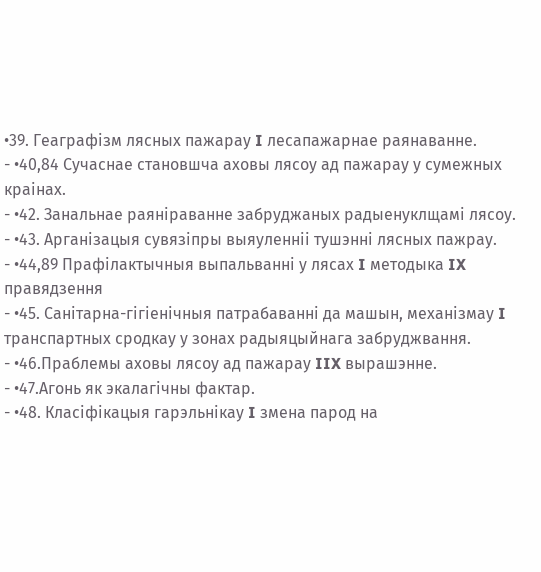•39. Геаграфізм лясных пажарау I лесапажарнае раянаванне.
- •40,84 Сучаснае становшча аховы лясоу ад пажарау у сумежных краінах.
- •42. Занальнае раяніраванне забруджаных радыенуклщамі лясоу.
- •43. Арганізацыя сувязіпры выяуленніi тушэнні лясных пажрау.
- •44,89 Прафілактычныя выпальванні у лясах I методыка IX правядзення
- •45. Санітарна-гігіенічныя патрабаванні да машын, механізмау I транспартных сродкау у зонах радыяцыйнага забруджвання.
- •46.Праблемы аховы лясоу ад пажарау IIX вырашэнне.
- •47.Агонь як экалагічны фактар.
- •48. Класіфікацыя гарэльнікау I змена парод на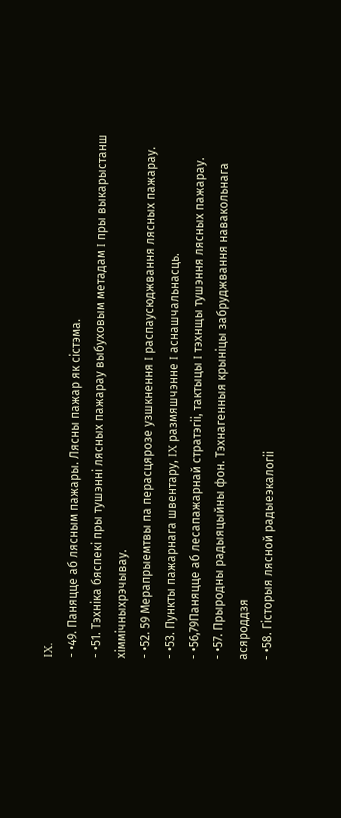IX.
- •49. Паняцце аб лясным пажары. Лясны пажар як сістэма.
- •51. Тэхніка бяспекі пры тушэнні лясных пажарау выбуховым метадам I пры выкарыстанш xiммічныxрэчывау.
- •52. 59 Мерапрыемтвы па перасцярозе узшкнення I распаусюджвання лясных пажарау.
- •53. Пункты пажарнага швентару, IX размяшчэнне I аснашчальнасць.
- •56,79Паняцце аб лесапажарнай стратэгіі, тактыцы I тэхнщы тушэння лясных пажарау.
- •57. Прыродны радыяцыйны фон. Тэхнагенныя крынiцы забруджвання навакольнага асяроддзя
- •58. Гiсторыя лясной радыеэкалогii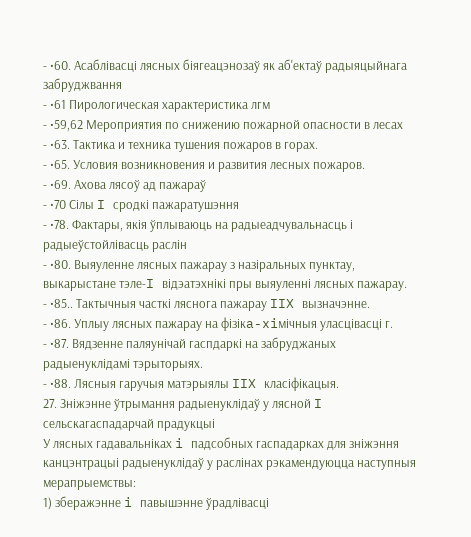- •60. Асаблiвасцi лясных бiягеацэнозаў як аб'ектаў радыяцыйнага забруджвання
- •61 Пирологическая характеристика лгм
- •59,62 Мероприятия по снижению пожарной опасности в лесах
- •63. Тактика и техника тушения пожаров в горах.
- •65. Условия возникновения и развития лесных пожаров.
- •69. Ахова лясоў ад пажараў
- •70 Сiлы I сродкi пажаратушэння
- •78. Фактары, якія ўплываюць на радыеадчувальнасць і радыеўстойлівасць раслін
- •80. Выяуленне лясных пажарау з назіральных пунктау, выкарыстане тэле-I відэатэхнікі пры выяуленні лясных пажарау.
- •85.. Тактычныя часткі ляснога пажарау IIX вызначэнне.
- •86. Уплыу лясных пажарау на фiзiкa-xiмiчныя уласцівасці г.
- •87. Вядзенне паляунічай гаспдаркі на забруджаных радыенуклідамі тэрыторыях.
- •88. Лясныя гаручыя матэрыялы IIX класіфікацыя.
27. Знiжэнне ўтрымання радыенуклiдаў у лясной I сельскагаспадарчай прадукцыi
У лясных гадавальнiках i падсобных гаспадарках для знiжэння канцэнтрацыi радыенуклiдаў у раслiнах рэкамендуюцца наступныя мерапрыемствы:
1) зберажэнне i павышэнне ўрадлiвасцi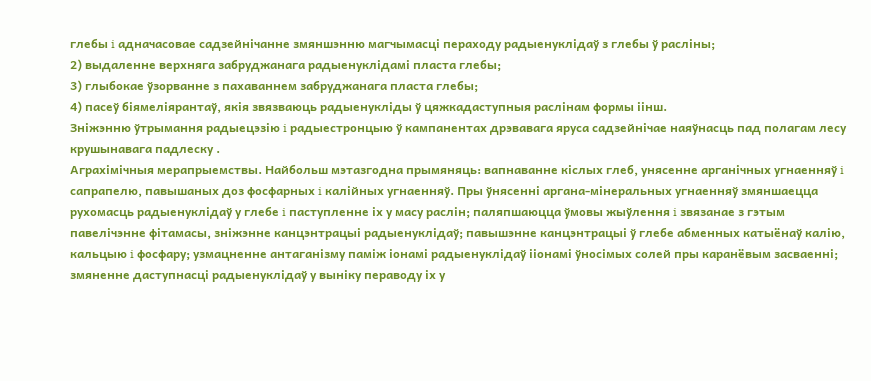глебы i адначасовае садзейнiчанне змяншэнню магчымасцi пераходу радыенуклiдаў з глебы ў раслiны;
2) выдаленне верхняга забруджанага радыенуклiдамi пласта глебы;
3) глыбокае ўзорванне з пахаваннем забруджанага пласта глебы;
4) пасеў бiямелiярантаў, якiя звязваюць радыенуклiды ў цяжкадаступныя раслiнам формы iiнш.
Знiжэнню ўтрымання радыецэзiю i радыестронцыю ў кампанентах дрэвавага яруса садзейнiчае наяўнасць пад полагам лесу крушынавага падлеску .
Аграхiмiчныя мерапрыемствы. Найбольш мэтазгодна прымяняць: вапнаванне кiслых глеб, унясенне арганiчных угнаенняў i сапрапелю, павышаных доз фосфарных i калiйных угнаенняў. Пры ўнясеннi аргана-мiнеральных угнаенняў змяншаецца рухомасць радыенуклiдаў у глебе i паступленне iх у масу раслiн; паляпшаюцца ўмовы жыўлення i звязанае з гэтым павелiчэнне фiтамасы, зніжэнне канцэнтрацыi радыенуклiдаў; павышэнне канцэнтрацыi ў глебе абменных катыёнаў калiю, кальцыю i фосфару; узмацненне антаганiзму памiж iонамi радыенуклiдаў iiонамi ўносiмых солей пры каранёвым засваеннi; змяненне даступнасцi радыенуклiдаў у вынiку пераводу iх у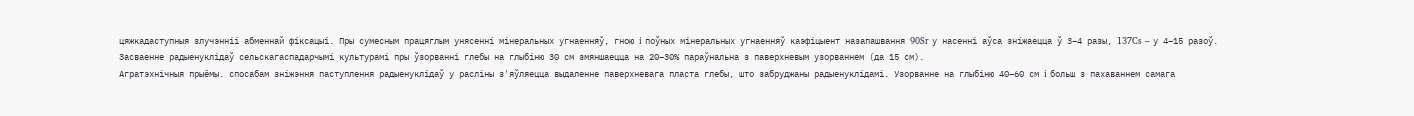цяжкадаступныя злучэннii абменнай фiксацыi. Пры сумесным працяглым унясеннi мiнеральных угнаенняў, гною i поўных мiнеральных угнаенняў каэфiцыент назапашвання 90Sr у насеннi аўса знiжаецца ў 3–4 разы, 137Cs – у 4–15 разоў.
Засваенне радыенуклiдаў сельскагаспадарчымi культурамi пры ўзорваннi глебы на глыбiню 30 см змяншаецца на 20–30% параўнальна з паверхневым узорваннем (да 15 см).
Агратэхнiчныя прыёмы. спосабам знiжэння паступлення радыенуклiдаў у раслiны з'яўляецца выдаленне паверхневага пласта глебы, што забруджаны радыенуклiдамi. Узорванне на глыбiню 40–60 см i больш з пахаваннем самага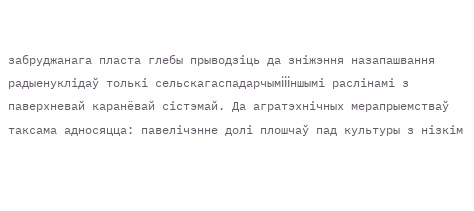забруджанага пласта глебы прыводзiць да знiжэння назапашвання радыенуклiдаў толькi сельскагаспадарчымiiiншымi раслiнамi з паверхневай каранёвай сiстэмай. Да агратэхнiчных мерапрыемстваў таксама адносяцца: павелiчэнне долi плошчаў пад культуры з нiзкiм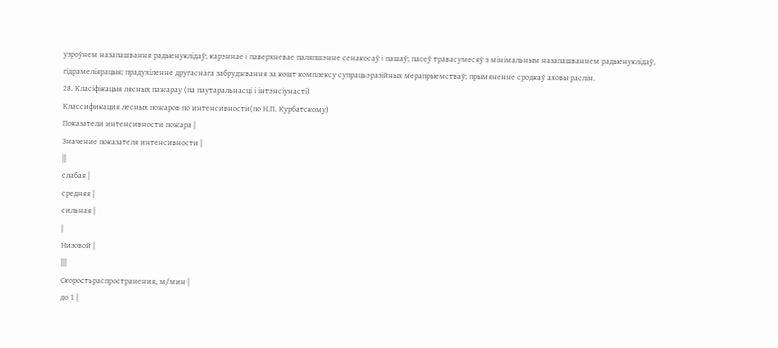узроўнем назапашвання радыенуклiдаў; карэннае i паверхневае паляпшэнне сенакосаў i пашаў; пасеў травасумесяў з мiнiмальным назапашваннем радыенуклiдаў, гiдрамелiярацыя; прадухiленне другаснага забруджвання за кошт комплексу супрацьэразiйных мерапрыемстваў; прымяненне сродкаў аховы раслiн.
28. Класіфікацыя лясных пажарау (па паутаральнасці і інтэнсіунасті)
Классификация лесных пожаров по интенсивности(по Н.П. Курбатскому)
Показатели интенсивности пожара |
Значение показателя интенсивности |
||
слабая |
средняя |
сильная |
|
Низовой |
|||
Скоростьраспространения, м/мин |
до 1 |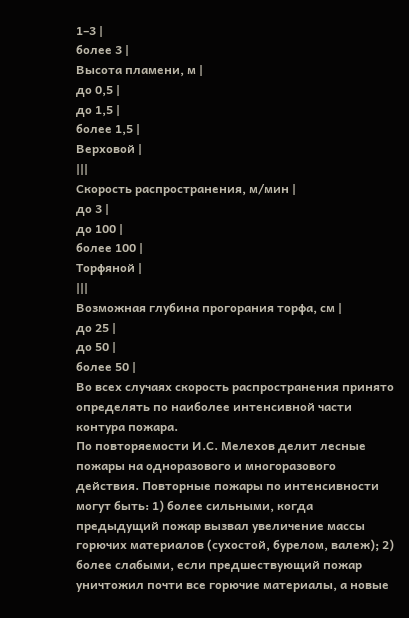1–3 |
более 3 |
Высота пламени, м |
до 0,5 |
до 1,5 |
более 1,5 |
Верховой |
|||
Скорость распространения, м/мин |
до 3 |
до 100 |
более 100 |
Торфяной |
|||
Возможная глубина прогорания торфа, см |
до 25 |
до 50 |
более 50 |
Во всех случаях скорость распространения принято определять по наиболее интенсивной части контура пожара.
По повторяемости И.С. Мелехов делит лесные пожары на одноразового и многоразового действия. Повторные пожары по интенсивности могут быть: 1) более сильными, когда предыдущий пожар вызвал увеличение массы горючих материалов (сухостой, бурелом, валеж); 2) более слабыми, если предшествующий пожар уничтожил почти все горючие материалы, а новые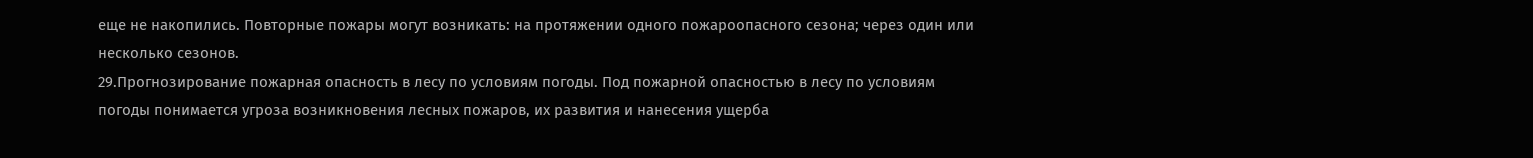еще не накопились. Повторные пожары могут возникать: на протяжении одного пожароопасного сезона; через один или несколько сезонов.
29.Прогнозирование пожарная опасность в лесу по условиям погоды. Под пожарной опасностью в лесу по условиям погоды понимается угроза возникновения лесных пожаров, их развития и нанесения ущерба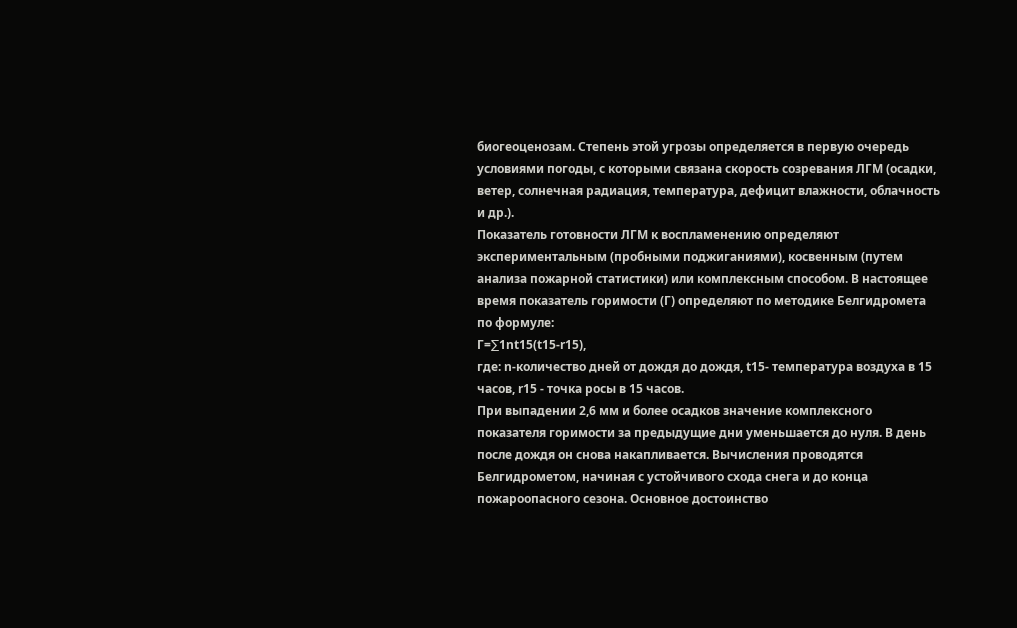биогеоценозам. Степень этой угрозы определяется в первую очередь условиями погоды, с которыми связана скорость созревания ЛГМ (осадки, ветер, солнечная радиация, температура, дефицит влажности, облачность и др.).
Показатель готовности ЛГМ к воспламенению определяют экспериментальным (пробными поджиганиями), косвенным (путем анализа пожарной статистики) или комплексным способом. В настоящее время показатель горимости (Г) определяют по методике Белгидромета по формуле:
Г=∑1nt15(t15-r15),
где: n-количество дней от дождя до дождя, t15- температура воздуха в 15 часов, r15 - точка росы в 15 часов.
При выпадении 2,6 мм и более осадков значение комплексного показателя горимости за предыдущие дни уменьшается до нуля. В день после дождя он снова накапливается. Вычисления проводятся Белгидрометом, начиная с устойчивого схода снега и до конца пожароопасного сезона. Основное достоинство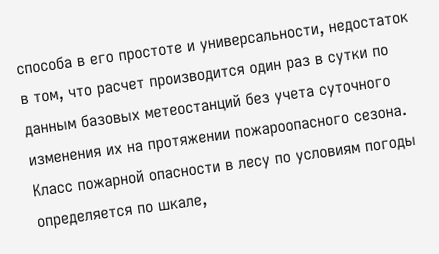способа в его простоте и универсальности, недостаток в том, что расчет производится один раз в сутки по данным базовых метеостанций без учета суточного изменения их на протяжении пожароопасного сезона.
Класс пожарной опасности в лесу по условиям погоды определяется по шкале,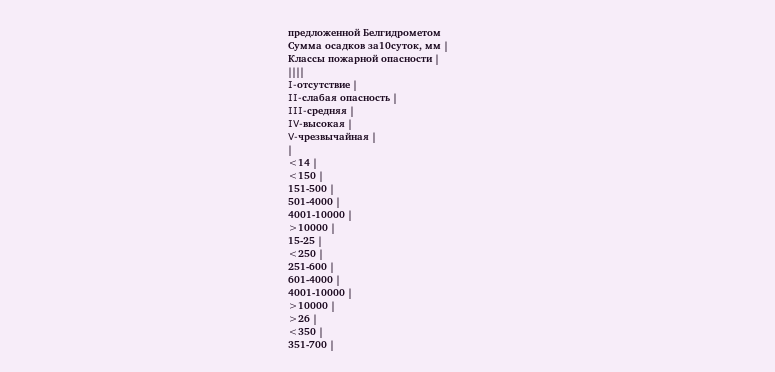предложенной Белгидрометом
Сумма осадков за10суток, мм |
Классы пожарной опасности |
||||
I-отсутствие |
II-слабая опасность |
III-средняя |
IV-высокая |
V-чрезвычайная |
|
<14 |
<150 |
151-500 |
501-4000 |
4001-10000 |
>10000 |
15-25 |
<250 |
251-600 |
601-4000 |
4001-10000 |
>10000 |
>26 |
<350 |
351-700 |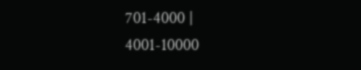701-4000 |
4001-10000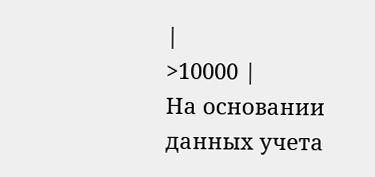|
>10000 |
На основании данных учета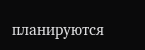планируются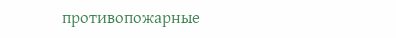противопожарные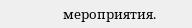мероприятия.